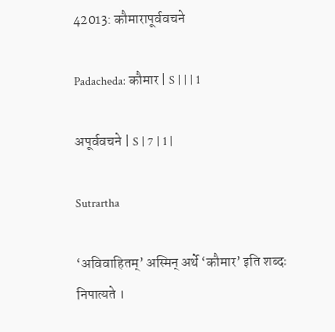42013: कौमारापूर्ववचने

Padacheda: कौमार | S | | | 1

अपूर्ववचने | S | 7 | 1 |

Sutrartha

‘अविवाहितम्’ अस्मिन् अर्थे ‘कौमार’ इति शब्दः निपात्यते ।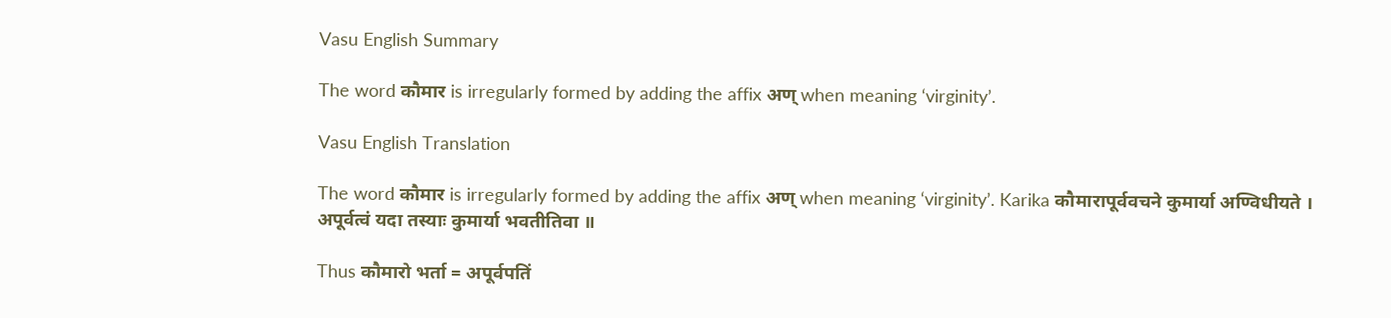Vasu English Summary

The word कौमार is irregularly formed by adding the affix अण् when meaning ‘virginity’.

Vasu English Translation

The word कौमार is irregularly formed by adding the affix अण् when meaning ‘virginity’. Karika कौमारापूर्ववचने कुमार्या अण्विधीयते । अपूर्वत्वं यदा तस्याः कुमार्या भवतीतिवा ॥

Thus कौमारो भर्ता = अपूर्वपतिं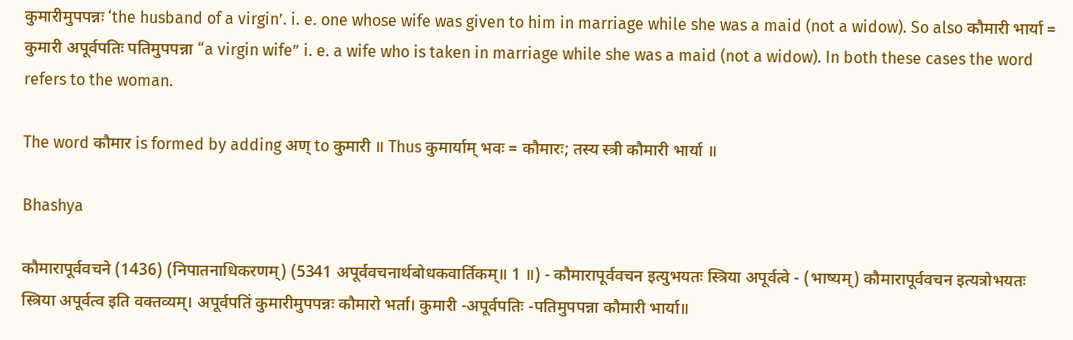कुमारीमुपपन्नः ‘the husband of a virgin’. i. e. one whose wife was given to him in marriage while she was a maid (not a widow). So also कौमारी भार्या = कुमारी अपूर्वपतिः पतिमुपपन्ना “a virgin wife” i. e. a wife who is taken in marriage while she was a maid (not a widow). In both these cases the word refers to the woman.

The word कौमार is formed by adding अण् to कुमारी ॥ Thus कुमार्याम् भवः = कौमारः; तस्य स्त्री कौमारी भार्या ॥

Bhashya

कौमारापूर्ववचने (1436) (निपातनाधिकरणम्) (5341 अपूर्ववचनार्थबोधकवार्तिकम्॥ 1 ॥) - कौमारापूर्ववचन इत्युभयतः स्त्रिया अपूर्वत्वे - (भाष्यम्) कौमारापूर्ववचन इत्यत्रोभयतः स्त्रिया अपूर्वत्व इति वक्तव्यम्। अपूर्वपतिं कुमारीमुपपन्नः कौमारो भर्ता। कुमारी -अपूर्वपतिः -पतिमुपपन्ना कौमारी भार्या॥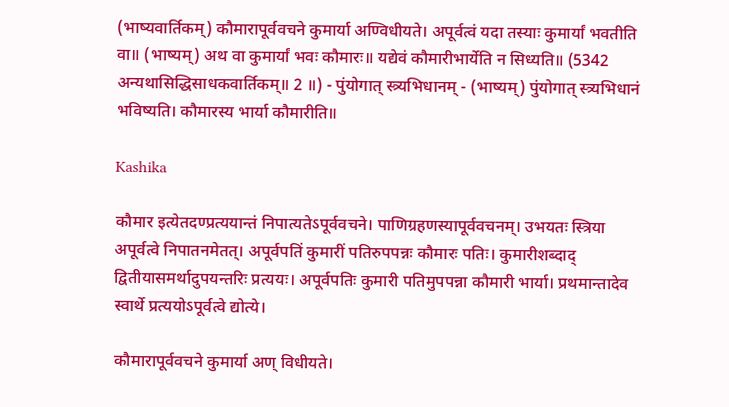(भाष्यवार्तिकम्) कौमारापूर्ववचने कुमार्या अण्विधीयते। अपूर्वत्वं यदा तस्याः कुमार्यां भवतीति वा॥ (भाष्यम्) अथ वा कुमार्यां भवः कौमारः॥ यद्येवं कौमारीभार्येति न सिध्यति॥ (5342 अन्यथासिद्धिसाधकवार्तिकम्॥ 2 ॥) - पुंयोगात् स्त्र्यभिधानम् - (भाष्यम्) पुंयोगात् स्त्र्यभिधानं भविष्यति। कौमारस्य भार्या कौमारीति॥

Kashika

कौमार इत्येतदण्प्रत्ययान्तं निपात्यतेऽपूर्ववचने। पाणिग्रहणस्यापूर्ववचनम्। उभयतः स्त्रिया अपूर्वत्वे निपातनमेतत्। अपूर्वपतिं कुमारीं पतिरुपपन्नः कौमारः पतिः। कुमारीशब्दाद् द्वितीयासमर्थादुपयन्तरिः प्रत्ययः। अपूर्वपतिः कुमारी पतिमुपपन्ना कौमारी भार्या। प्रथमान्तादेव स्वार्थे प्रत्ययोऽपूर्वत्वे द्योत्ये।

कौमारापूर्ववचने कुमार्या अण् विधीयते।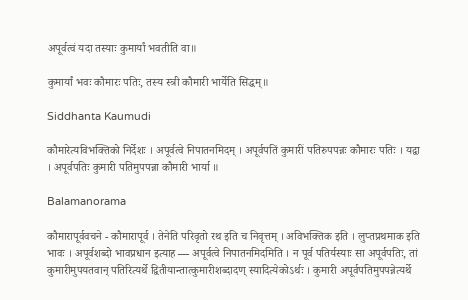अपूर्वत्वं यदा तस्याः कुमार्यां भवतीति वा॥

कुमार्यां भवः कौमारः पतिः, तस्य स्त्री कौमारी भार्येति सिद्धम्॥

Siddhanta Kaumudi

कौमारेत्यविभक्तिको निर्देशः । अपूर्वत्वे निपातनमिदम् । अपूर्वपतिं कुमारीं पतिरुपपन्नः कौमारः पतिः । यद्वा । अपूर्वपतिः कुमारी पतिमुपपन्ना कौमारी भार्या ॥

Balamanorama

कौमारापूर्ववचने - कौमारापूर्व । तेनेति परिवृतो रथ इति च निवृत्तम् । अविभक्तिक इति । लुप्तप्रथमाक इति भावः । अपूर्वशब्दो भावप्रधान इत्याह — अपूर्वत्वे निपातनमिदमिति । न पूर्व पतिर्यस्याः सा अपूर्वपतिः, तां कुमारीमुपयतवान् पतिरित्यर्थे द्वितीयान्तात्कुमारीशब्दादण् स्यादित्येकोऽर्थः । कुमारी अपूर्वपतिमुपपन्नेत्यर्थे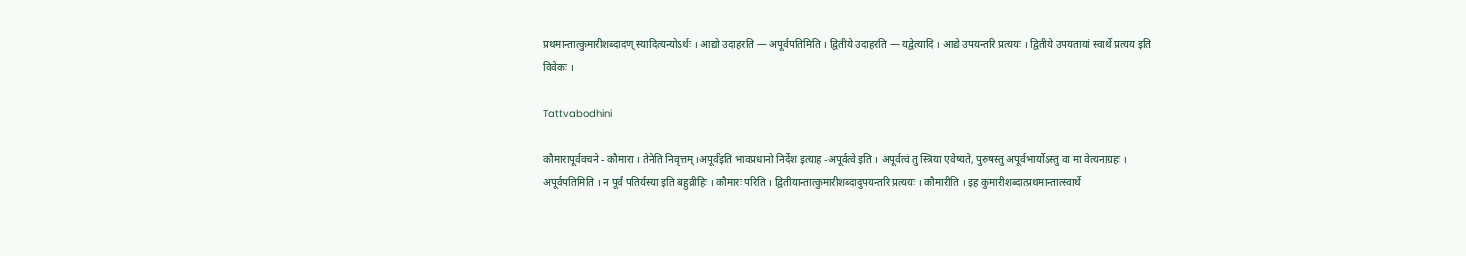प्रथमान्तात्कुमारीशब्दादण् स्यादित्यन्योऽर्थः । आद्यो उदाहरति — अपूर्वपतिमिति । द्वितीये उदाहरति — यद्वेत्यादि । आद्ये उपयन्तरि प्रत्ययः । द्वितीये उपयतायां स्वार्थे प्रत्यय इति विवेकः ।

Tattvabodhini

कौमारापूर्ववचने - कौमारा । तेनेति निवृत्तम् ।अपूर्व॑इति भावप्रधानो निर्देश इत्याह -अपूर्वत्वे इति । अपूर्वत्वं तु स्त्रिया एवेष्यते, पुरुषस्तु अपूर्वभार्योऽस्तु वा मा वेत्यनाग्रहः । अपूर्वपतिमिति । न पूर्वं पतिर्यस्या इति बहुव्रीहिः । कौमारः परिति । द्वितीयान्तात्कुमारीशब्दादुपयन्तरि प्रत्ययः । कौमारीति । इह कुमारीशब्दात्प्रथमान्तात्स्वार्थे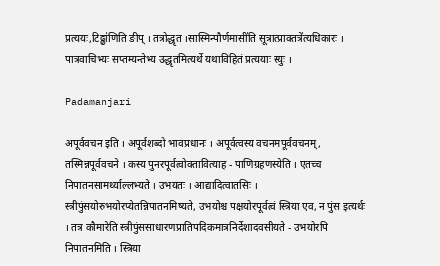प्रत्ययः,टिढ्ढा॑णिति ङीप् । तत्रोद्धृत ।सास्मिन्पौर्णमासी॑ति सूत्रात्प्राक्तत्रे॑त्यधिकारः । पात्रवाचिभ्यः सप्तम्यन्तेभ्य उद्धृतमित्यर्थे यथाविहितं प्रत्ययाः स्युः ।

Padamanjari

अपूर्ववचन इति । अपूर्वशब्दो भावप्रधानः । अपूर्वत्वस्य वचनमपूर्ववचनम्, तस्मिन्नपूर्ववचने । कस्य पुनरपूर्वत्वोक्तावित्याह - पाणिग्रहणस्येति । एतच्च निपातनसामर्थ्याल्लभ्यते । उभयतः । आद्यादित्वातसिः । स्त्रीपुंसयोरुभयोरप्येतन्निपातनमिष्यते, उभयोश्च पक्षयोरपूर्वत्वं स्त्रिया एव, न पुंस इत्यर्थः । तत्र कौमारेति स्त्रीपुंससाधारणप्रातिपदिकमात्रनिर्देशादवसीयते - उभयोरपि निपातनमिति । स्त्रिया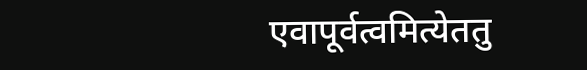एवापूर्वत्वमित्येततु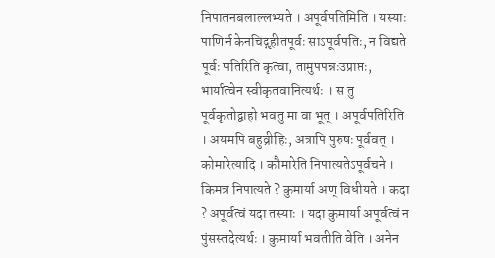निपातनबलाल्लभ्यते । अपूर्वपतिमिति । यस्याः पाणिर्न केनचिद्गृहीतपूर्वः साऽपूर्वपतिः, न विद्यते पूर्वः पतिरिति कृत्वा, तामुपपन्नःउप्राप्तः, भार्यात्वेन स्वीकृतवानित्यर्थः । स तु पूर्वकृतोद्वाहो भवतु मा वा भूत् । अपूर्वपतिरिति । अयमपि बहुव्रीहिः, अत्रापि पुरुषः पूर्ववत् । कोमारेत्यादि । कौमारेति निपात्यतेऽपूर्वचने । किमत्र निपात्यते ? कुमार्या अण् विधीयते । कदा ? अपूर्वत्वं यदा तस्याः । यदा कुमार्या अपूर्वत्वं न पुंसस्तदेत्यर्थः । कुमार्या भवतीति वेति । अनेन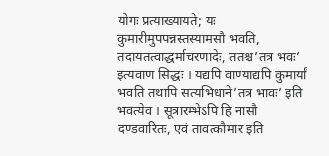योगः प्रत्याख्यायते; यः कुमारीमुपपन्नस्तस्यामसौ भवति, तदायतत्वाद्धर्माचरणादेः, ततश्च’तत्र भवः’ इत्यवाण सिद्धः । यद्यपि वाण्याद्यपि कुमार्यां भवति तथापि सत्यभिधाने’तत्र भावः’ इति भवत्येव । सूत्रारम्भेऽपि हि नासौ दण्डवारितः, एवं तावत्कौमार इति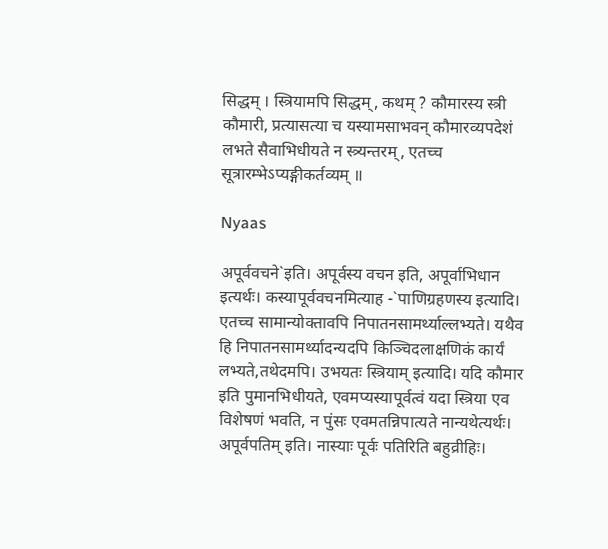सिद्धम् । स्त्रियामपि सिद्धम्, कथम् ? कौमारस्य स्त्री कौमारी, प्रत्यासत्या च यस्यामसाभवन् कौमारव्यपदेशं लभते सैवाभिधीयते न स्त्र्यन्तरम्, एतच्च सूत्रारम्भेऽप्यङ्गीकर्तव्यम् ॥

Nyaas

अपूर्ववचने`इति। अपूर्वस्य वचन इति, अपूर्वाभिधान इत्यर्थः। कस्यापूर्ववचनमित्याह -`पाणिग्रहणस्य इत्यादि। एतच्च सामान्योक्तावपि निपातनसामर्थ्याल्लभ्यते। यथैव हि निपातनसामर्थ्यादन्यदपि किञ्चिदलाक्षणिकं कार्यं लभ्यते,तथेदमपि। उभयतः स्त्रियाम् इत्यादि। यदि कौमार इति पुमानभिधीयते, एवमप्यस्यापूर्वत्वं यदा स्त्रिया एव विशेषणं भवति, न पुंसः एवमतन्निपात्यते नान्यथेत्यर्थः। अपूर्वपतिम् इति। नास्याः पूर्वः पतिरिति बहुव्रीहिः।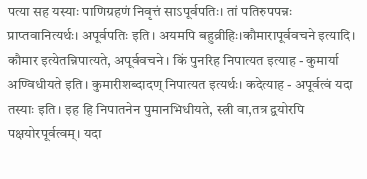पत्या सह यस्याः पाणिग्रहणं निवृत्तं साऽपूर्वपतिः। तां पतिरुपपन्नः प्राप्तवानित्यर्थः। अपूर्वपतिः इति। अयमपि बहुव्रीहिः।कौमारापूर्ववचने इत्यादि। कौमार इत्येतन्निपात्यते, अपूर्ववचने। किं पुनरिह निपात्यत इत्याह - कुमार्या अण्विधीयते इति। कुमारीशब्दादण् निपात्यत इत्यर्थः। कदेत्याह - अपूर्वत्वं यदा तस्याः इति। इह हि निपातनेन पुमानभिधीयते, स्त्री वा,तत्र द्वयोरपि पक्षयोरपूर्वत्वम्। यदा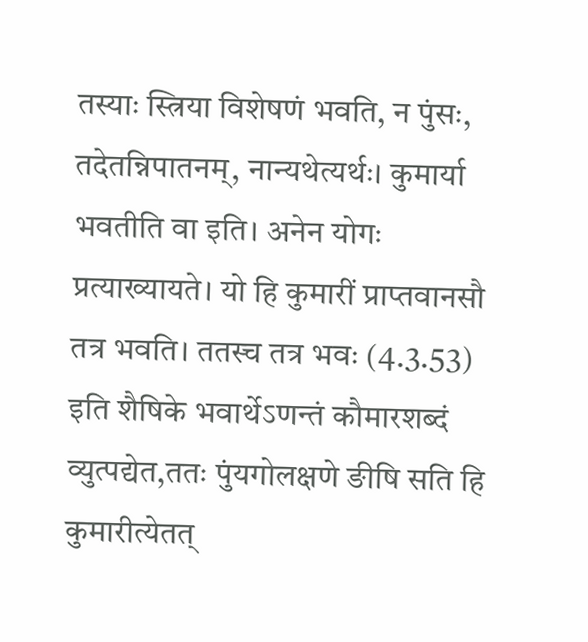तस्याः स्त्रिया विशेषणं भवति, न पुंसः, तदेतन्निपातनम्, नान्यथेत्यर्थः। कुमार्या भवतीति वा इति। अनेन योगः प्रत्याख्यायते। यो हि कुमारीं प्राप्तवानसौ तत्र भवति। ततस्च तत्र भवः (4.3.53) इति शैषिके भवार्थेऽणन्तं कौमारशब्दं व्युत्पद्येत,ततः पुंयगोलक्षणे ङीषि सति हि कुमारीत्येतत्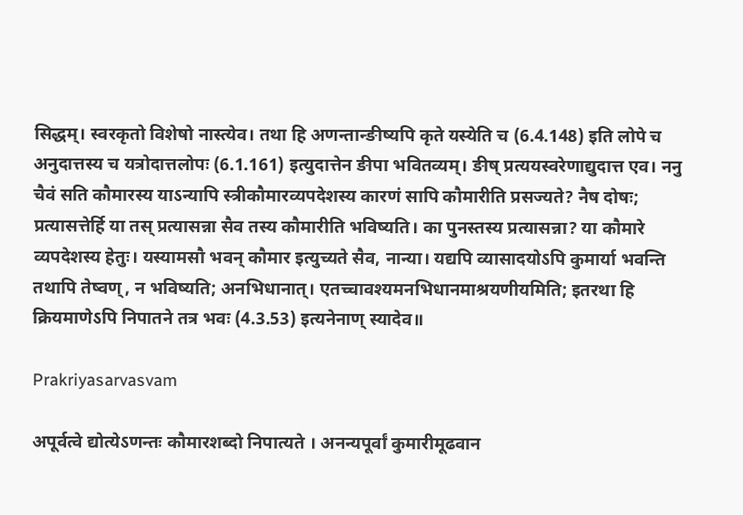सिद्धम्। स्वरकृतो विशेषो नास्त्येव। तथा हि अणन्तान्ङीष्यपि कृते यस्येति च (6.4.148) इति लोपे च अनुदात्तस्य च यत्रोदात्तलोपः (6.1.161) इत्युदात्तेन ङीपा भवितव्यम्। ङीष् प्रत्ययस्वरेणाद्युदात्त एव। ननु चैवं सति कौमारस्य याऽन्यापि स्त्रीकौमारव्यपदेशस्य कारणं सापि कौमारीति प्रसज्यते? नैष दोषः; प्रत्यासत्तेर्हि या तस् प्रत्यासन्ना सैव तस्य कौमारीति भविष्यति। का पुनस्तस्य प्रत्यासन्ना? या कौमारे व्यपदेशस्य हेतुः। यस्यामसौ भवन् कौमार इत्युच्यते सैव, नान्या। यद्यपि व्यासादयोऽपि कुमार्या भवन्ति तथापि तेष्वण्, न भविष्यति; अनभिधानात्। एतच्चावश्यमनभिधानमाश्रयणीयमिति; इतरथा हि क्रियमाणेऽपि निपातने तत्र भवः (4.3.53) इत्यनेनाण् स्यादेव॥

Prakriyasarvasvam

अपूर्वत्वे द्योत्येऽणन्तः कौमारशब्दो निपात्यते । अनन्यपूर्वां कुमारीमूढवान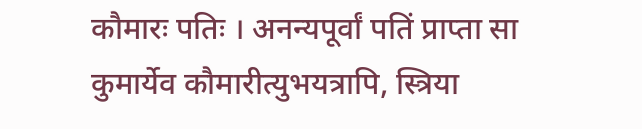कौमारः पतिः । अनन्यपूर्वां पतिं प्राप्ता सा कुमार्येव कौमारीत्युभयत्रापि, स्त्रिया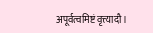अपूर्वत्वमिष्टं वृत्त्यादौ ।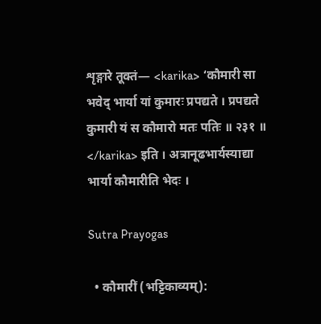शृङ्गारे तूक्तं— <karika> ‘कौमारी सा भवेद् भार्या यां कुमारः प्रपद्यते । प्रपद्यते कुमारी यं स कौमारो मतः पतिः ॥ २३१ ॥ </karika> इति । अत्रानूढभार्यस्याद्या भार्या कौमारीति भेदः ।

Sutra Prayogas

  • कौमारीं (भट्टिकाव्यम्):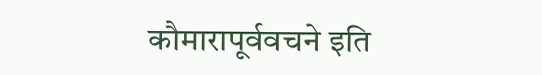कौमारापूर्ववचने इति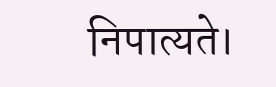निपात्यते।